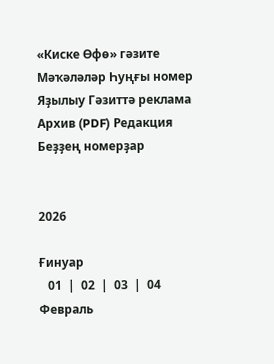«Киске Өфө» гәзите
Мәҡәләләр Һуңғы номер Яҙылыу Гәзиттә реклама Архив (PDF) Редакция
Беҙҙең номерҙар


2026

Ғинуар
   01  |  02  |  03  |  04
Февраль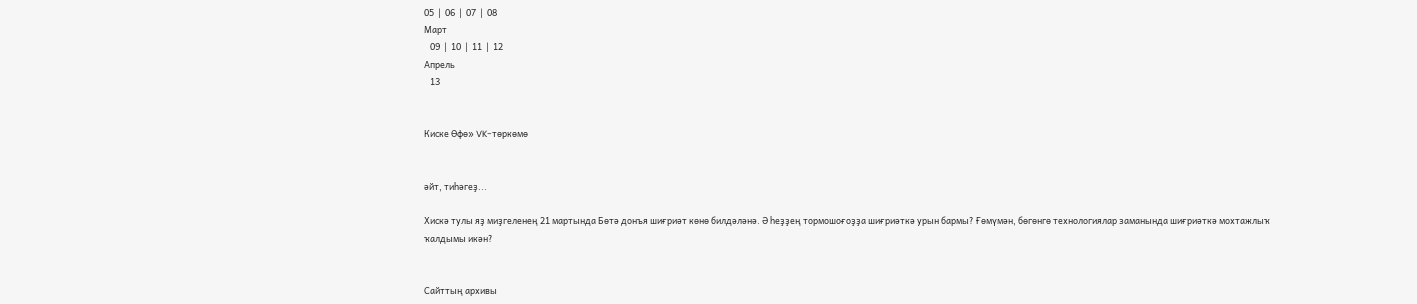05  |  06  |  07  |  08
Март
   09  |  10  |  11  |  12
Апрель
   13


Киске Өфө» VK-төркөмө


әйт, тиһәгеҙ...

Хискә тулы яҙ миҙгеленең 21 мартында Бөтә донъя шиғриәт көнө билдәләнә. Ә һеҙҙең тормошоғоҙҙа шиғриәткә урын бармы? Ғөмүмән, бөгөнгө технологиялар заманында шиғриәткә мохтажлыҡ ҡалдымы икән?


Сайттың архивы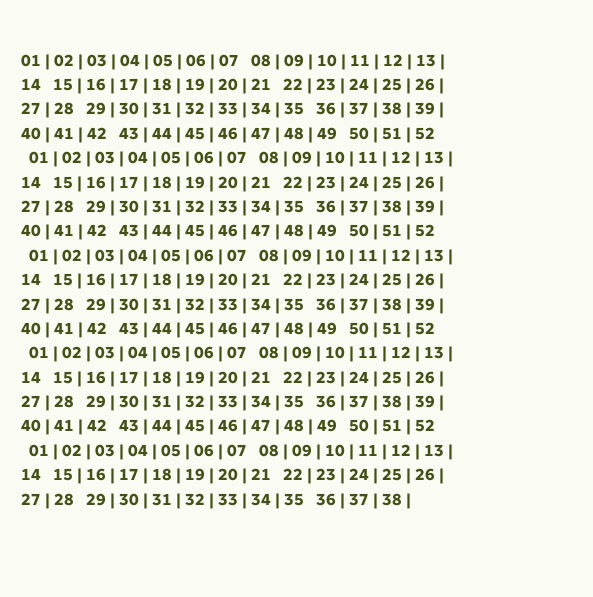01 | 02 | 03 | 04 | 05 | 06 | 07   08 | 09 | 10 | 11 | 12 | 13 | 14   15 | 16 | 17 | 18 | 19 | 20 | 21   22 | 23 | 24 | 25 | 26 | 27 | 28   29 | 30 | 31 | 32 | 33 | 34 | 35   36 | 37 | 38 | 39 | 40 | 41 | 42   43 | 44 | 45 | 46 | 47 | 48 | 49   50 | 51 | 52
  01 | 02 | 03 | 04 | 05 | 06 | 07   08 | 09 | 10 | 11 | 12 | 13 | 14   15 | 16 | 17 | 18 | 19 | 20 | 21   22 | 23 | 24 | 25 | 26 | 27 | 28   29 | 30 | 31 | 32 | 33 | 34 | 35   36 | 37 | 38 | 39 | 40 | 41 | 42   43 | 44 | 45 | 46 | 47 | 48 | 49   50 | 51 | 52
  01 | 02 | 03 | 04 | 05 | 06 | 07   08 | 09 | 10 | 11 | 12 | 13 | 14   15 | 16 | 17 | 18 | 19 | 20 | 21   22 | 23 | 24 | 25 | 26 | 27 | 28   29 | 30 | 31 | 32 | 33 | 34 | 35   36 | 37 | 38 | 39 | 40 | 41 | 42   43 | 44 | 45 | 46 | 47 | 48 | 49   50 | 51 | 52
  01 | 02 | 03 | 04 | 05 | 06 | 07   08 | 09 | 10 | 11 | 12 | 13 | 14   15 | 16 | 17 | 18 | 19 | 20 | 21   22 | 23 | 24 | 25 | 26 | 27 | 28   29 | 30 | 31 | 32 | 33 | 34 | 35   36 | 37 | 38 | 39 | 40 | 41 | 42   43 | 44 | 45 | 46 | 47 | 48 | 49   50 | 51 | 52
  01 | 02 | 03 | 04 | 05 | 06 | 07   08 | 09 | 10 | 11 | 12 | 13 | 14   15 | 16 | 17 | 18 | 19 | 20 | 21   22 | 23 | 24 | 25 | 26 | 27 | 28   29 | 30 | 31 | 32 | 33 | 34 | 35   36 | 37 | 38 |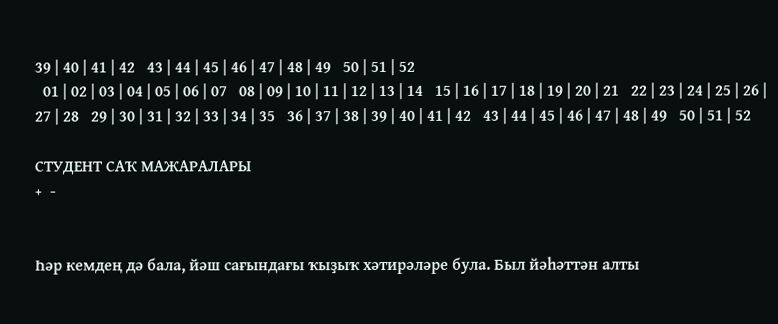39 | 40 | 41 | 42   43 | 44 | 45 | 46 | 47 | 48 | 49   50 | 51 | 52
  01 | 02 | 03 | 04 | 05 | 06 | 07   08 | 09 | 10 | 11 | 12 | 13 | 14   15 | 16 | 17 | 18 | 19 | 20 | 21   22 | 23 | 24 | 25 | 26 | 27 | 28   29 | 30 | 31 | 32 | 33 | 34 | 35   36 | 37 | 38 | 39 | 40 | 41 | 42   43 | 44 | 45 | 46 | 47 | 48 | 49   50 | 51 | 52

СТУДЕНТ САҠ МАЖАРАЛАРЫ
+  -


Һәр кемдең дә бала, йәш сағындағы ҡыҙыҡ хәтирәләре була. Был йәһәттән алты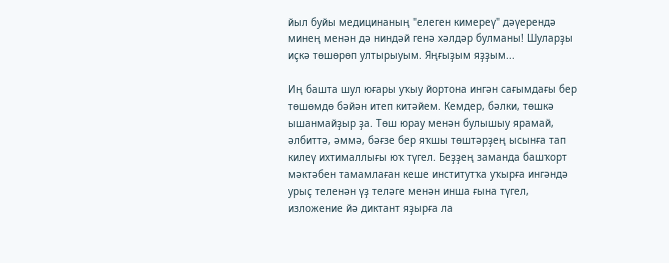йыл буйы медицинаның "елеген кимереү" дәүерендә минең менән дә ниндәй генә хәлдәр булманы! Шуларҙы иҫкә төшөрөп ултырыуым. Яңғыҙым яҙҙым...

Иң башта шул юғары уҡыу йортона ингән сағымдағы бер төшөмдө бәйән итеп китәйем. Кемдер, бәлки, төшкә ышанмайҙыр ҙа. Төш юрау менән булышыу ярамай, әлбиттә, әммә, бәғзе бер яҡшы төштәрҙең ысынға тап килеү ихтималлығы юҡ түгел. Беҙҙең заманда башҡорт мәктәбен тамамлаған кеше институтҡа уҡырға ингәндә урыҫ теленән үҙ теләге менән инша ғына түгел, изложение йә диктант яҙырға ла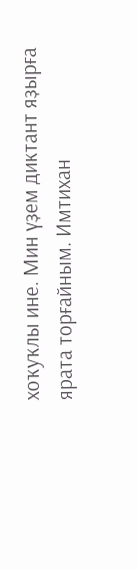хоҡуҡлы ине. Мин үҙем диктант яҙырға ярата торғайным. Имтихан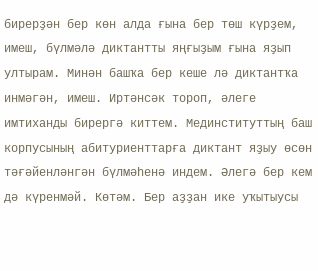бирерҙән бер көн алда ғына бер төш күрҙем, имеш, бүлмәлә диктантты яңғыҙым ғына яҙып ултырам. Минән башҡа бер кеше лә диктантҡа инмәгән, имеш. Иртәнсәк тороп, әлеге имтиханды бирергә киттем. Мединституттың баш корпусының абитуриенттарға диктант яҙыу өсөн тәғәйенләнгән бүлмәһенә индем. Әлегә бер кем дә күренмәй. Көтәм. Бер аҙҙан ике уҡытыусы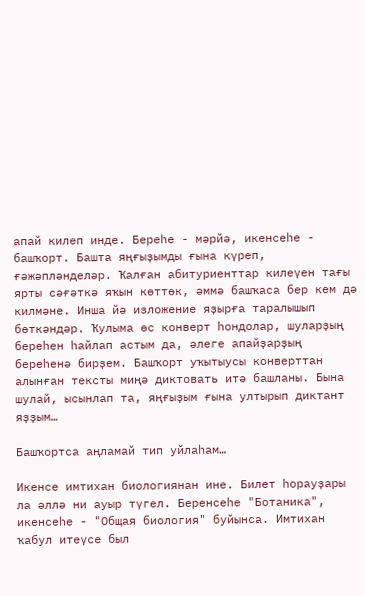апай килеп инде. Береһе - мәрйә, икенсеһе - башҡорт. Башта яңғыҙымды ғына күреп, ғәжәпләнделәр. Ҡалған абитуриенттар килеүен тағы ярты сәғәткә яҡын көттөк, әммә башҡаса бер кем дә килмәне. Инша йә изложение яҙырға таралышып бөткәндәр. Ҡулыма өс конверт һондолар, шуларҙың береһен һайлап астым да, әлеге апайҙарҙың береһенә бирҙем. Башҡорт уҡытыусы конверттан алынған тексты миңә диктовать итә башланы. Бына шулай, ысынлап та, яңғыҙым ғына ултырып диктант яҙҙым…

Башҡортса аңламай тип уйлаһам…

Икенсе имтихан биологиянан ине. Билет һорауҙары ла әллә ни ауыр түгел. Беренсеһе "Ботаника", икенсеһе - "Общая биология" буйынса. Имтихан ҡабул итеүсе был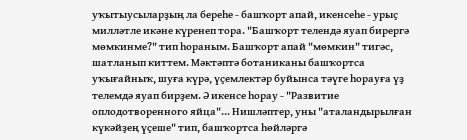уҡытыусыларҙың ла береһе - башҡорт апай, икенсеһе - урыҫ милләтле икәне күренеп тора. "Башҡорт телендә яуап бирергә мөмкинме?" тип һораным. Башҡорт апай "мөмкин" тигәс, шатланып киттем. Мәктәптә ботаниканы башҡортса уҡығайныҡ, шуға күрә, үҫемлектәр буйынса тәүге һорауға үҙ телемдә яуап бирҙем. Ә икенсе һорау - "Развитие оплодотворенного яйца"... Нишләптер, уны "аталандырылған күкәйҙең үҫеше" тип, башҡортса һөйләргә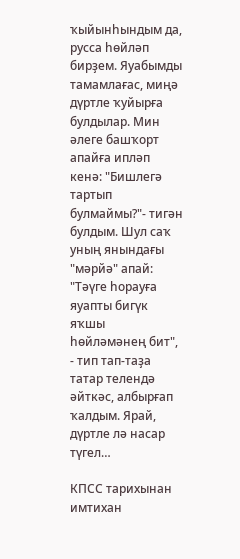ҡыйынһындым да, русса һөйләп бирҙем. Яуабымды тамамлағас, миңә дүртле ҡуйырға булдылар. Мин әлеге башҡорт апайға ипләп кенә: "Бишлегә тартып булмаймы?"- тигән булдым. Шул саҡ уның янындағы "мәрйә" апай: "Тәүге һорауға яуапты бигүк яҡшы һөйләмәнең бит", - тип тап-таҙа татар телендә әйткәс, албырғап ҡалдым. Ярай, дүртле лә насар түгел…

КПСС тарихынан имтихан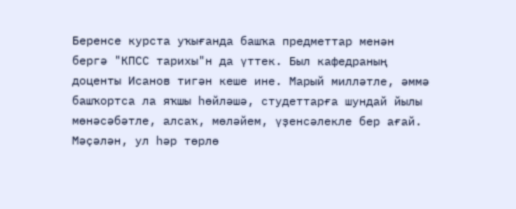Беренсе курста уҡығанда башҡа предметтар менән бергә "КПСС тарихы"н да үттек. Был кафедраның доценты Исанов тигән кеше ине. Марый милләтле, әммә башҡортса ла яҡшы һөйләшә, студеттарға шундай йылы мөнәсәбәтле, алсаҡ, мөләйем, үҙенсәлекле бер ағай. Мәҫәлән, ул һәр төрлө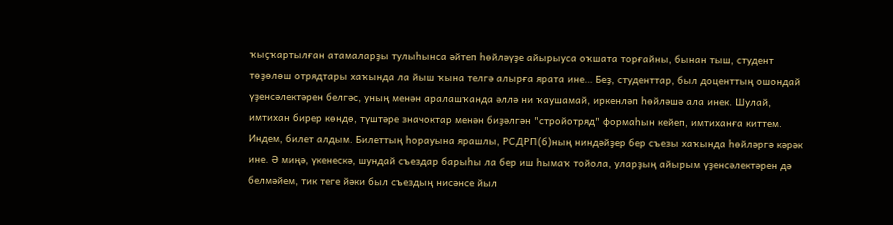ҡыҫҡартылған атамаларҙы тулыһынса әйтеп һөйләүҙе айырыуса оҡшата торғайны, бынан тыш, студент төҙөлөш отрядтары хаҡында ла йыш ҡына телгә алырға ярата ине… Беҙ, студенттар, был доценттың ошондай үҙенсәлектәрен белгәс, уның менән аралашҡанда әллә ни ҡаушамай, иркенләп һөйләшә ала инек. Шулай, имтихан бирер көндө, түштәре значоктар менән биҙәлгән "стройотряд" формаһын кейеп, имтиханға киттем. Индем, билет алдым. Билеттың һорауына ярашлы, РСДРП(б)ның ниндәйҙер бер съезы хаҡында һөйләргә кәрәк ине. Ә миңә, үкенескә, шундай съездар барыһы ла бер иш һымаҡ тойола, уларҙың айырым үҙенсәлектәрен дә белмәйем, тик теге йәки был съездың нисәнсе йыл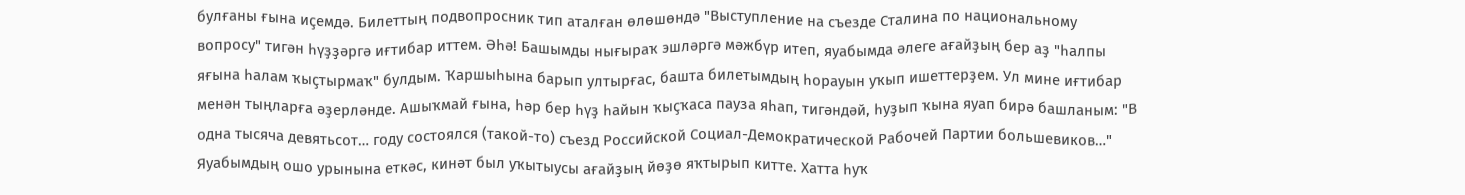булғаны ғына иҫемдә. Билеттың подвопросник тип аталған өлөшөндә "Выступление на съезде Сталина по национальному вопросу" тигән һүҙҙәргә иғтибар иттем. Әһә! Башымды нығыраҡ эшләргә мәжбүр итеп, яуабымда әлеге ағайҙың бер аҙ "һалпы яғына һалам ҡыҫтырмаҡ" булдым. Ҡаршыһына барып ултырғас, башта билетымдың һорауын уҡып ишеттерҙем. Ул мине иғтибар менән тыңларға әҙерләнде. Ашыҡмай ғына, һәр бер һүҙ һайын ҡыҫҡаса пауза яһап, тигәндәй, һуҙып ҡына яуап бирә башланым: "В одна тысяча девятьсот… году состоялся (такой-то) съезд Российской Социал-Демократической Рабочей Партии большевиков…" Яуабымдың ошо урынына еткәс, кинәт был уҡытыусы ағайҙың йөҙө яҡтырып китте. Хатта һуҡ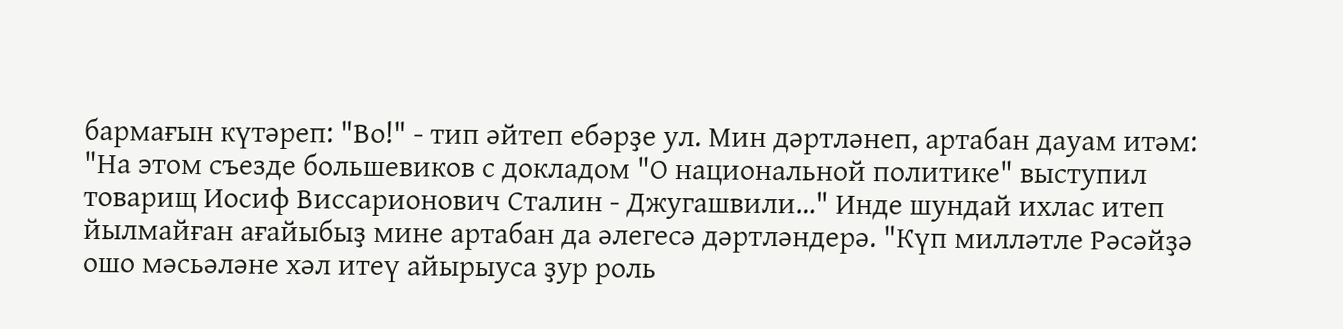бармағын күтәреп: "Во!" - тип әйтеп ебәрҙе ул. Мин дәртләнеп, артабан дауам итәм: "На этом съезде большевиков с докладом "О национальной политике" выступил товарищ Иосиф Виссарионович Сталин - Джугашвили…" Инде шундай ихлас итеп йылмайған ағайыбыҙ мине артабан да әлегесә дәртләндерә. "Күп милләтле Рәсәйҙә ошо мәсьәләне хәл итеү айырыуса ҙур роль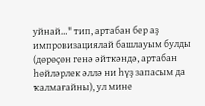уйнай…" тип, артабан бер аҙ импровизациялай башлауым булды (дөрөҫөн генә әйткәндә, артабан һөйләрлек әллә ни һүҙ запасым да ҡалмағайны), ул мине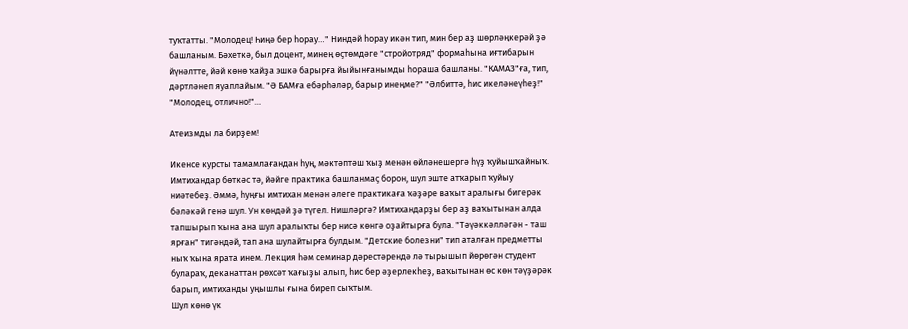туҡтатты. "Молодец! Һиңә бер һорау…" Ниндәй һорау икән тип, мин бер аҙ шөрләңкерәй ҙә башланым. Бәхеткә, был доцент, минең өҫтөмдәге "стройотряд" формаһына иғтибарын йүнәлтте, йәй көнө ҡайҙа эшкә барырға йыйынғанымды һораша башланы. "КАМАЗ"ға, тип, дәртләнеп яуаплайым. "Ә БАМға ебәрһәләр, барыр инеңме?" "Әлбиттә, һис икеләнеүһеҙ!" "Молодец, отлично!"…

Атеизмды ла бирҙем!

Икенсе курсты тамамлағандан һуң, мәктәптәш ҡыҙ менән өйләнешергә һүҙ ҡуйышҡайныҡ. Имтихандар бөткәс тә, йәйге практика башланмаҫ борон, шул эште атҡарып ҡуйыу ниәтебеҙ. Әммә, һуңғы имтихан менән әлеге практикаға ҡәҙәре ваҡыт аралығы бигерәк бәләкәй генә шул. Ун көндәй ҙә түгел. Нишләргә? Имтихандарҙы бер аҙ ваҡытынан алда тапшырып ҡына ана шул аралыҡты бер нисә көнгә оҙайтырға була. "Тәүәккәлләгән - таш ярған" тигәндәй, тап ана шулайтырға булдым. "Детские болезни" тип аталған предметты ныҡ ҡына ярата инем. Лекция һәм семинар дәрестәрендә лә тырышып йөрөгән студент булараҡ, деканаттан рөхсәт ҡағыҙы алып, һис бер әҙерлекһеҙ, ваҡытынан өс көн тәүҙәрәк барып, имтиханды уңышлы ғына биреп сыҡтым.
Шул көнө үк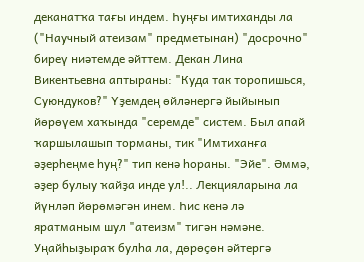деканатҡа тағы индем. Һуңғы имтиханды ла ("Научный атеизам" предметынан) "досрочно" биреү ниәтемде әйттем. Декан Лина Викентьевна аптыраны: "Куда так торопишься, Суюндуков?" Үҙемдең өйләнергә йыйынып йөрөүем хаҡында "серемде" систем. Был апай ҡаршылашып торманы, тик "Имтиханға әҙерһеңме һуң?" тип кенә һораны. "Эйе". Әммә, әҙер булыу ҡайҙа инде ул!.. Лекцияларына ла йүнләп йөрөмәгән инем. Һис кенә лә яратманым шул "атеизм" тигән нәмәне. Уңайһыҙыраҡ булһа ла, дөрөҫөн әйтергә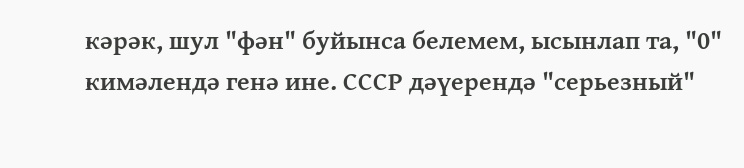кәрәк, шул "фән" буйынса белемем, ысынлап та, "0" кимәлендә генә ине. СССР дәүерендә "серьезный"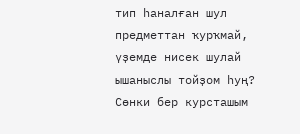тип һаналған шул предметтан ҡурҡмай, үҙемде нисек шулай ышаныслы тойҙом һуң? Сөнки бер курсташым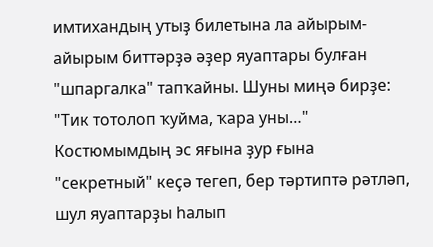имтихандың утыҙ билетына ла айырым-айырым биттәрҙә әҙер яуаптары булған "шпаргалка" тапҡайны. Шуны миңә бирҙе: "Тик тотолоп ҡуйма, ҡара уны…" Костюмымдың эс яғына ҙур ғына "секретный" кеҫә тегеп, бер тәртиптә рәтләп, шул яуаптарҙы һалып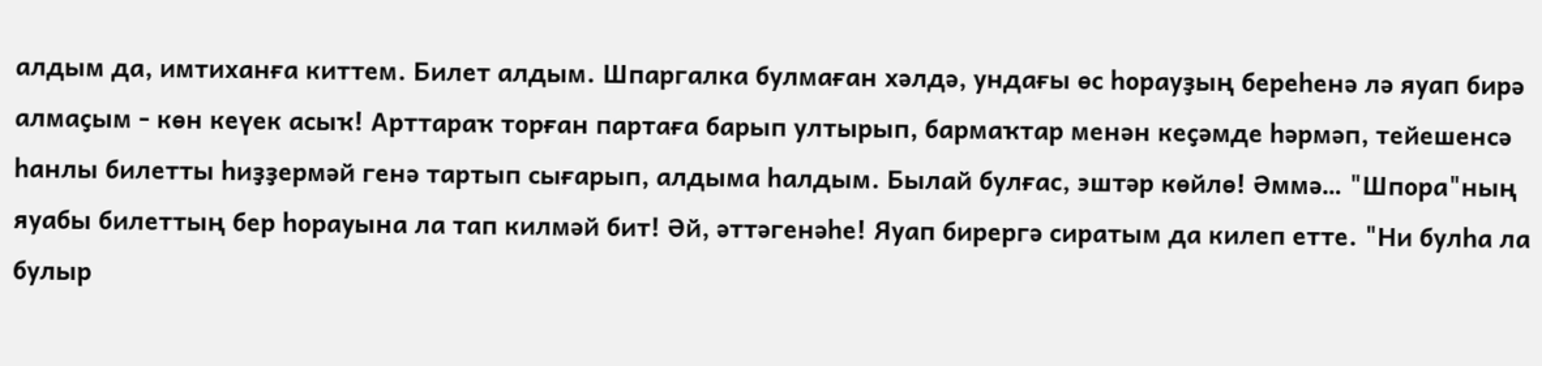алдым да, имтиханға киттем. Билет алдым. Шпаргалка булмаған хәлдә, ундағы өс һорауҙың береһенә лә яуап бирә алмаҫым - көн кеүек асыҡ! Арттараҡ торған партаға барып ултырып, бармаҡтар менән кеҫәмде һәрмәп, тейешенсә һанлы билетты һиҙҙермәй генә тартып сығарып, алдыма һалдым. Былай булғас, эштәр көйлө! Әммә… "Шпора"ның яуабы билеттың бер һорауына ла тап килмәй бит! Әй, әттәгенәһе! Яуап бирергә сиратым да килеп етте. "Ни булһа ла булыр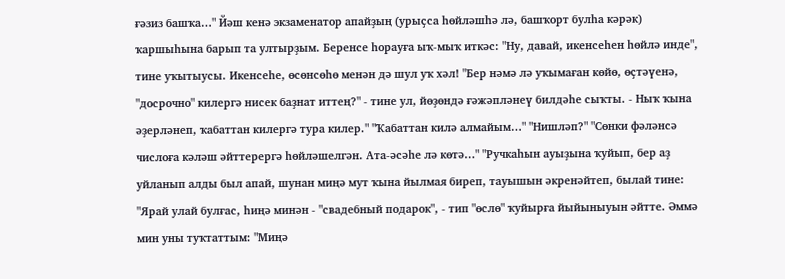ғәзиз башҡа…" Йәш кенә экзаменатор апайҙың (урыҫса һөйләшһә лә, башҡорт булһа кәрәк) ҡаршыһына барып та ултырҙым. Беренсе һорауға ыҡ-мыҡ иткәс: "Ну, давай, икенсеһен һөйлә инде", тине уҡытыусы. Икенсеһе, өсөнсөһө менән дә шул уҡ хәл! "Бер нәмә лә уҡымаған көйө, өҫтәүенә, "досрочно" килергә нисек баҙнат иттең?" - тине ул, йөҙөндә ғәжәпләнеү билдәһе сыҡты. - Ныҡ ҡына әҙерләнеп, ҡабаттан килергә тура килер." "Ҡабаттан килә алмайым…" "Нишләп?" "Сөнки фәләнсә числоға кәләш әйттерергә һөйләшелгән. Ата-әсәһе лә көтә…" "Ручкаһын ауыҙына ҡуйып, бер аҙ уйланып алды был апай, шунан миңә мут ҡына йылмая биреп, тауышын әкренәйтеп, былай тине: "Ярай улай булғас, һиңә минән - "свадебный подарок", - тип "өслө" ҡуйырға йыйыныуын әйтте. Әммә мин уны туҡтаттым: "Миңә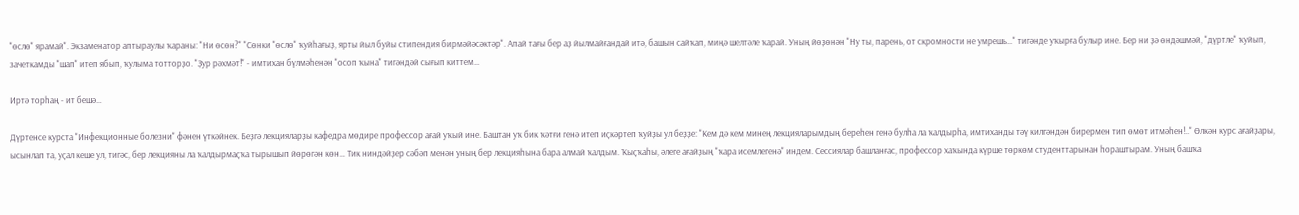"өслө" ярамай". Экзаменатор аптыраулы ҡараны: "Ни өсөн?" "Сөнки "өслө" ҡуйһағыҙ, ярты йыл буйы стипендия бирмәйәсәктәр". Апай тағы бер аҙ йылмайғандай итә, башын сайҡап, миңә шелтәле ҡарай. Уның йөҙөнән "Ну ты, парень, от скромности не умрешь…" тигәнде уҡырға булыр ине. Бер ни ҙә өндәшмәй, "дүртле" ҡуйып, зачеткамды "шап" итеп ябып, ҡулыма тотторҙо. "Ҙур рәхмәт!" - имтихан бүлмәһенән "осоп ҡына" тигәндәй сығып киттем…

Иртә торһаң - ит бешә…

Дүртенсе курста "Инфекционные болезни" фәнен үткәйнек. Беҙгә лекцияларҙы кафедра мөдире профессор ағай уҡый ине. Баштан уҡ бик ҡәтғи генә итеп иҫкәртеп ҡуйҙы ул беҙҙе: "Кем дә кем минең лекцияларымдың береһен генә булһа ла ҡалдырһа, имтиханды тәү килгәндән бирермен тип өмөт итмәһен!.." Өлкән курс ағайҙары, ысынлап та, уҫал кеше ул, тигәс, бер лекцияны ла ҡалдырмаҫҡа тырышып йөрөгән көн… Тик ниндәйҙер сәбәп менән уның бер лекцияһына бара алмай ҡалдым. Ҡыҫҡаһы, әлеге ағайҙың "ҡара исемлегенә" индем. Сессиялар башланғас, профессор хаҡында күрше төркөм студенттарынан һораштырам. Уның башҡа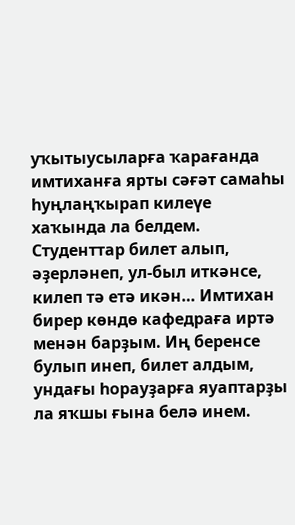уҡытыусыларға ҡарағанда имтиханға ярты сәғәт самаһы һуңлаңҡырап килеүе хаҡында ла белдем. Студенттар билет алып, әҙерләнеп, ул-был иткәнсе, килеп тә етә икән… Имтихан бирер көндө кафедраға иртә менән барҙым. Иң беренсе булып инеп, билет алдым, ундағы һорауҙарға яуаптарҙы ла яҡшы ғына белә инем.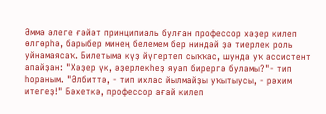Әммә әлеге ғәйәт принципиаль булған профессор хәҙер килеп өлгөрһә, барыбер минең белемем бер ниндәй ҙә тиерлек роль уйнамаясаҡ. Билетыма күҙ йүгертеп сыҡҡас, шунда уҡ ассистент апайҙан: "Хәҙер үк, әҙерлекһеҙ яуап бирергә буламы?"- тип һораным. "Әлбиттә, - тип ихлас йылмайҙы уҡытыусы, - рәхим итегеҙ!" Бәхеткә, профессор ағай килеп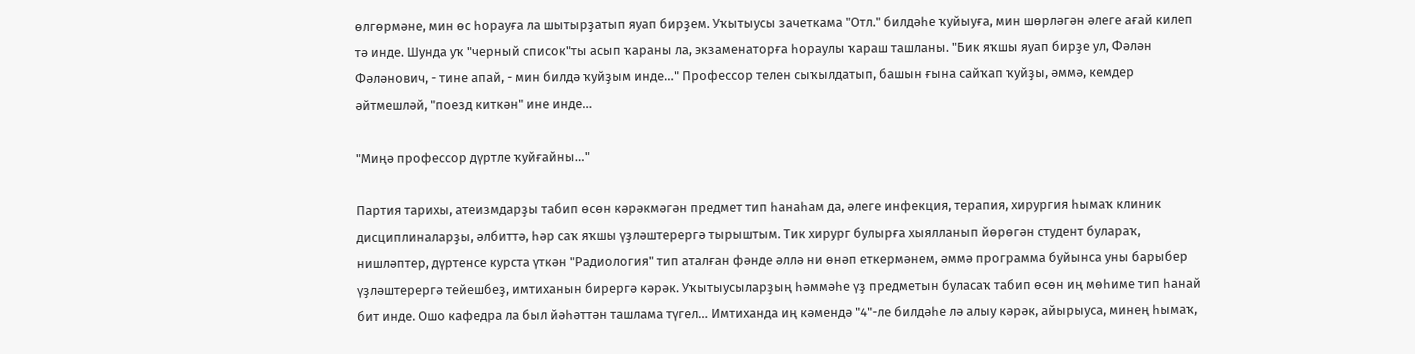өлгөрмәне, мин өс һорауға ла шытырҙатып яуап бирҙем. Уҡытыусы зачеткама "Отл." билдәһе ҡуйыуға, мин шөрләгән әлеге ағай килеп тә инде. Шунда уҡ "черный список"ты асып ҡараны ла, экзаменаторға һораулы ҡараш ташланы. "Бик яҡшы яуап бирҙе ул, Фәлән Фәләнович, - тине апай, - мин билдә ҡуйҙым инде…" Профессор телен сыҡылдатып, башын ғына сайҡап ҡуйҙы, әммә, кемдер әйтмешләй, "поезд киткән" ине инде…

"Миңә профессор дүртле ҡуйғайны…"

Партия тарихы, атеизмдарҙы табип өсөн кәрәкмәгән предмет тип һанаһам да, әлеге инфекция, терапия, хирургия һымаҡ клиник дисциплиналарҙы, әлбиттә, һәр саҡ яҡшы үҙләштерергә тырыштым. Тик хирург булырға хыялланып йөрөгән студент булараҡ, нишләптер, дүртенсе курста үткән "Радиология" тип аталған фәнде әллә ни өнәп еткермәнем, әммә программа буйынса уны барыбер үҙләштерергә тейешбеҙ, имтиханын бирергә кәрәк. Уҡытыусыларҙың һәммәһе үҙ предметын буласаҡ табип өсөн иң мөһиме тип һанай бит инде. Ошо кафедра ла был йәһәттән ташлама түгел… Имтиханда иң кәмендә "4"-ле билдәһе лә алыу кәрәк, айырыуса, минең һымаҡ,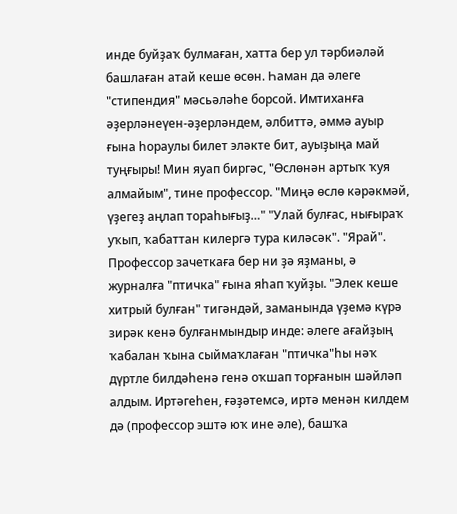инде буйҙаҡ булмаған, хатта бер ул тәрбиәләй башлаған атай кеше өсөн. Һаман да әлеге "стипендия" мәсьәләһе борсой. Имтиханға әҙерләнеүен-әҙерләндем, әлбиттә, әммә ауыр ғына һораулы билет эләкте бит, ауыҙыңа май туңғыры! Мин яуап биргәс, "Өслөнән артыҡ ҡуя алмайым", тине профессор. "Миңә өслө кәрәкмәй, үҙегеҙ аңлап тораһығыҙ…" "Улай булғас, нығыраҡ уҡып, ҡабаттан килергә тура киләсәк". "Ярай". Профессор зачеткаға бер ни ҙә яҙманы, ә журналға "птичка" ғына яһап ҡуйҙы. "Элек кеше хитрый булған" тигәндәй, заманында үҙемә күрә зирәк кенә булғанмындыр инде: әлеге ағайҙың ҡабалан ҡына сыймаҡлаған "птичка"һы нәҡ дүртле билдәһенә генә оҡшап торғанын шәйләп алдым. Иртәгеһен, ғәҙәтемсә, иртә менән килдем дә (профессор эштә юҡ ине әле), башҡа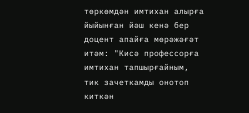төркөмдән имтихан алырға йыйынған йәш кенә бер доцент апайға мөрәжәғәт итәм: "Кисә профессорға имтихан тапшырғайным, тик зачеткамды онотоп киткән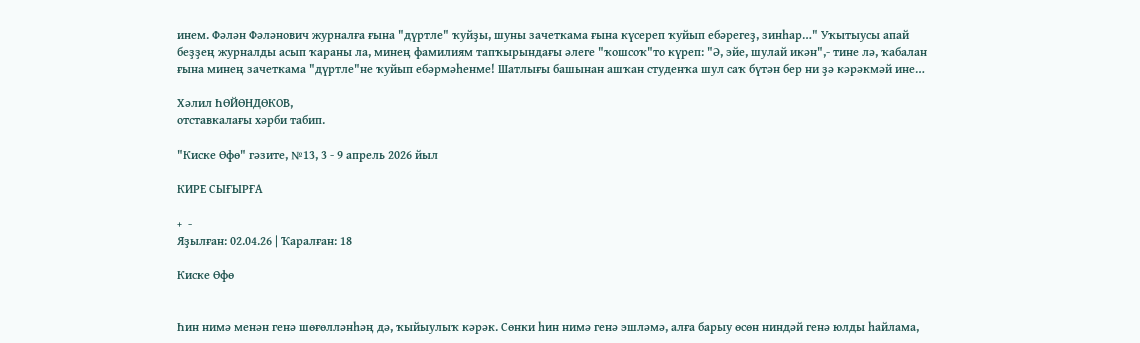инем. Фәлән Фәләнович журналға ғына "дүртле" ҡуйҙы, шуны зачеткама ғына күсереп ҡуйып ебәрегеҙ, зинһар…" Уҡытыусы апай беҙҙең журналды асып ҡараны ла, минең фамилиям тапҡырындағы әлеге "ҡошсоҡ"то күреп: "Ә, эйе, шулай икән",- тине лә, ҡабалан ғына минең зачеткама "дүртле"не ҡуйып ебәрмәһенме! Шатлығы башынан ашҡан студенҡа шул саҡ бүтән бер ни ҙә кәрәкмәй ине…

Хәлил ҺӨЙӨНДӨКОВ,
отставкалағы хәрби табип.

"Киске Өфө" гәзите, №13, 3 - 9 апрель 2026 йыл

КИРЕ СЫҒЫРҒА

+  -
Яҙылған: 02.04.26 | Ҡаралған: 18

Киске Өфө


Һин нимә менән генә шөғөлләнһәң дә, ҡыйыулыҡ кәрәк. Сөнки һин нимә генә эшләмә, алға барыу өсөн ниндәй генә юлды һайлама,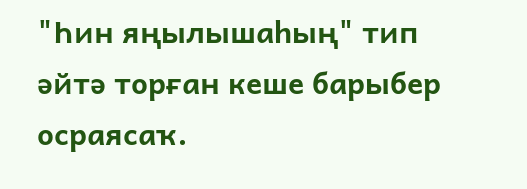"Һин яңылышаһың" тип әйтә торған кеше барыбер осраясаҡ.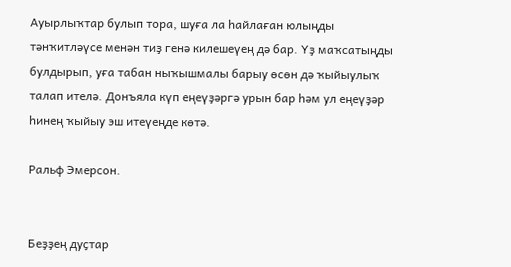Ауырлыҡтар булып тора, шуға ла һайлаған юлыңды тәнҡитләүсе менән тиҙ генә килешеүең дә бар. Үҙ маҡсатыңды булдырып, уға табан ныҡышмалы барыу өсөн дә ҡыйыулыҡ талап ителә. Донъяла күп еңеүҙәргә урын бар һәм ул еңеүҙәр һинең ҡыйыу эш итеүеңде көтә.

Ральф Эмерсон.


Беҙҙең дуҫтар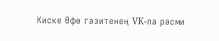Киске Өфө гәзитенең VK-ла рәсми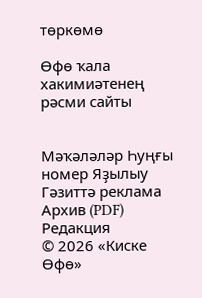төркөмө

Өфө ҡала хакимиәтенең рәсми сайты


Мәҡәләләр Һуңғы номер Яҙылыу Гәзиттә реклама Архив (PDF) Редакция
© 2026 «Киске Өфө»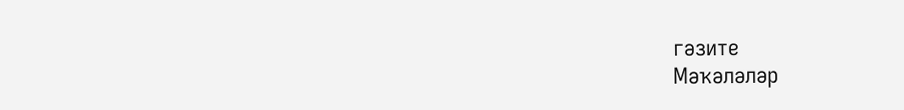гәзите
Мәҡәләләр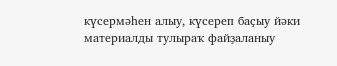күсермәһен алыу, күсереп баҫыу йәки материалды тулыраҡ файҙаланыу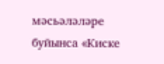мәсьәләләре буйынса «Киске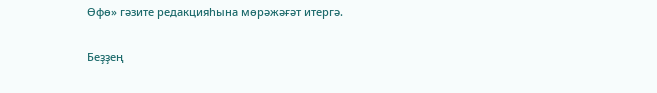Өфө» гәзите редакцияһына мөрәжәғәт итергә.

Беҙҙең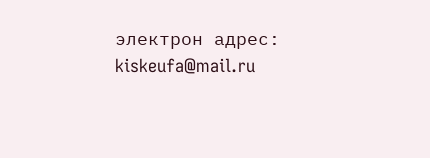электрон адрес: kiskeufa@mail.ru